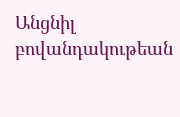Անցնիլ բովանդակութեան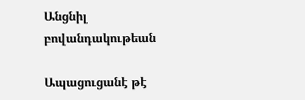Անցնիլ բովանդակութեան

Ապացուցանէ թէ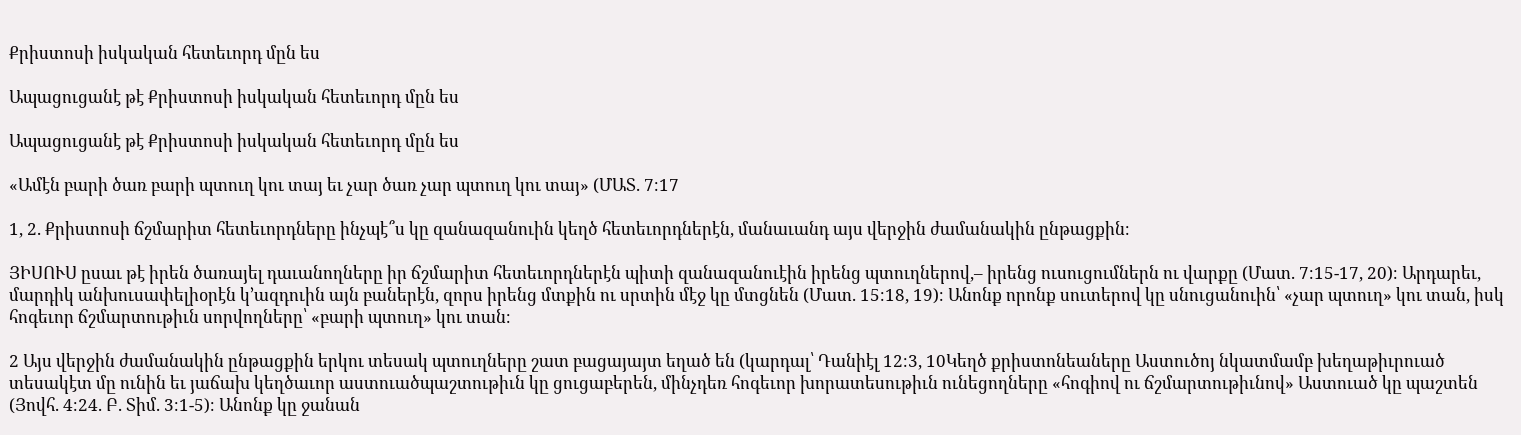Քրիստոսի իսկական հետեւորդ մըն ես

Ապացուցանէ թէ Քրիստոսի իսկական հետեւորդ մըն ես

Ապացուցանէ թէ Քրիստոսի իսկական հետեւորդ մըն ես

«Ամէն բարի ծառ բարի պտուղ կու տայ եւ չար ծառ չար պտուղ կու տայ» (ՄԱՏ. 7։17

1, 2. Քրիստոսի ճշմարիտ հետեւորդները ինչպէ՞ս կը զանազանուին կեղծ հետեւորդներէն, մանաւանդ այս վերջին ժամանակին ընթացքին։

ՅԻՍՈՒՍ ըսաւ թէ իրեն ծառայել դաւանողները իր ճշմարիտ հետեւորդներէն պիտի զանազանուէին իրենց պտուղներով,– իրենց ուսուցումներն ու վարքը (Մատ. 7։15-17, 20)։ Արդարեւ, մարդիկ անխուսափելիօրէն կ’ազդուին այն բաներէն, զորս իրենց մտքին ու սրտին մէջ կը մտցնեն (Մատ. 15։18, 19)։ Անոնք որոնք սուտերով կը սնուցանուին՝ «չար պտուղ» կու տան, իսկ հոգեւոր ճշմարտութիւն սորվողները՝ «բարի պտուղ» կու տան։

2 Այս վերջին ժամանակին ընթացքին երկու տեսակ պտուղները շատ բացայայտ եղած են (կարդալ՝ Դանիէլ 12։3, 10Կեղծ քրիստոնեաները Աստուծոյ նկատմամբ խեղաթիւրուած տեսակէտ մը ունին եւ յաճախ կեղծաւոր աստուածպաշտութիւն կը ցուցաբերեն, մինչդեռ հոգեւոր խորատեսութիւն ունեցողները «հոգիով ու ճշմարտութիւնով» Աստուած կը պաշտեն (Յովհ. 4։24. Բ. Տիմ. 3։1-5)։ Անոնք կը ջանան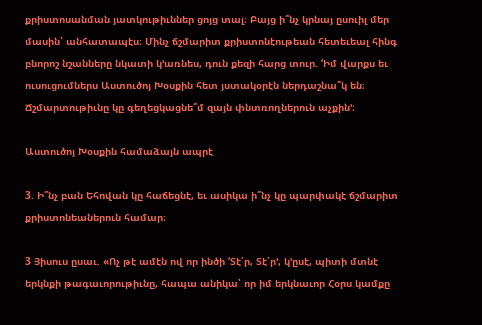քրիստոսանման յատկութիւններ ցոյց տալ։ Բայց ի՞նչ կրնայ ըսուիլ մեր մասին՝ անհատապէս։ Մինչ ճշմարիտ քրիստոնէութեան հետեւեալ հինգ բնորոշ նշանները նկատի կ’առնես, դուն քեզի հարց տուր. ‘Իմ վարքս եւ ուսուցումներս Աստուծոյ Խօսքին հետ յստակօրէն ներդաշնա՞կ են։ Ճշմարտութիւնը կը գեղեցկացնե՞մ զայն փնտռողներուն աչքին’։

Աստուծոյ Խօսքին համաձայն ապրէ

3. Ի՞նչ բան Եհովան կը հաճեցնէ, եւ ասիկա ի՞նչ կը պարփակէ ճշմարիտ քրիստոնեաներուն համար։

3 Յիսուս ըսաւ. «Ոչ թէ ամէն ով որ ինծի ‘Տէ՛ր, Տէ՛ր’, կ’ըսէ, պիտի մտնէ երկնքի թագաւորութիւնը, հապա անիկա՝ որ իմ երկնաւոր Հօրս կամքը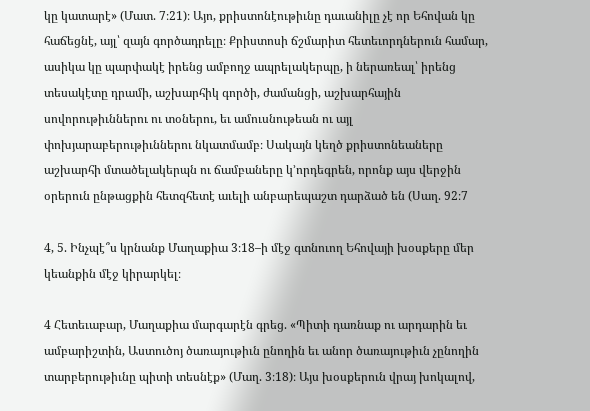կը կատարէ» (Մատ. 7։21)։ Այո, քրիստոնէութիւնը դաւանիլը չէ որ Եհովան կը հաճեցնէ, այլ՝ զայն գործադրելը։ Քրիստոսի ճշմարիտ հետեւորդներուն համար, ասիկա կը պարփակէ իրենց ամբողջ ապրելակերպը, ի ներառեալ՝ իրենց տեսակէտը դրամի, աշխարհիկ գործի, ժամանցի, աշխարհային սովորութիւններու ու տօներու, եւ ամուսնութեան ու այլ փոխյարաբերութիւններու նկատմամբ։ Սակայն կեղծ քրիստոնեաները աշխարհի մտածելակերպն ու ճամբաները կ’որդեգրեն, որոնք այս վերջին օրերուն ընթացքին հետզհետէ աւելի անբարեպաշտ դարձած են (Սաղ. 92։7

4, 5. Ինչպէ՞ս կրնանք Մաղաքիա 3։18–ի մէջ գտնուող Եհովայի խօսքերը մեր կեանքին մէջ կիրարկել։

4 Հետեւաբար, Մաղաքիա մարգարէն գրեց. «Պիտի դառնաք ու արդարին եւ ամբարիշտին, Աստուծոյ ծառայութիւն ընողին եւ անոր ծառայութիւն չընողին տարբերութիւնը պիտի տեսնէք» (Մաղ. 3։18)։ Այս խօսքերուն վրայ խոկալով,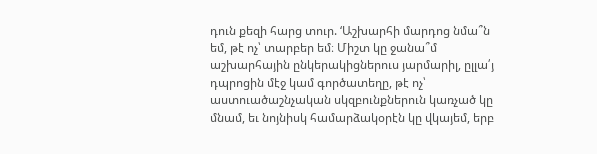դուն քեզի հարց տուր. ‘Աշխարհի մարդոց նմա՞ն եմ, թէ ոչ՝ տարբեր եմ։ Միշտ կը ջանա՞մ աշխարհային ընկերակիցներուս յարմարիլ, ըլլա՛յ դպրոցին մէջ կամ գործատեղը, թէ ոչ՝ աստուածաշնչական սկզբունքներուն կառչած կը մնամ, եւ նոյնիսկ համարձակօրէն կը վկայեմ, երբ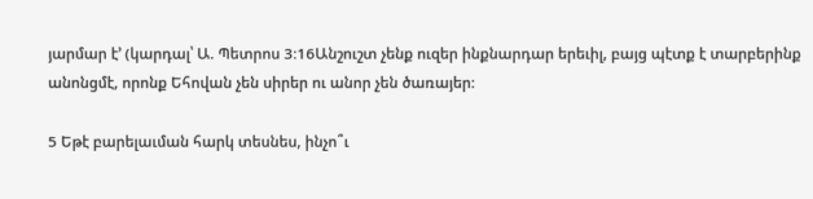յարմար է’ (կարդալ՝ Ա. Պետրոս 3։16Անշուշտ չենք ուզեր ինքնարդար երեւիլ, բայց պէտք է տարբերինք անոնցմէ, որոնք Եհովան չեն սիրեր ու անոր չեն ծառայեր։

5 Եթէ բարելաւման հարկ տեսնես, ինչո՞ւ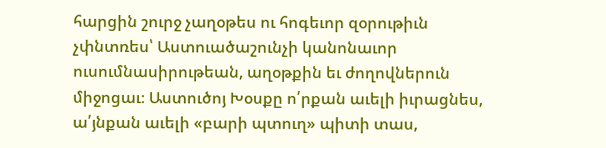հարցին շուրջ չաղօթես ու հոգեւոր զօրութիւն չփնտռես՝ Աստուածաշունչի կանոնաւոր ուսումնասիրութեան, աղօթքին եւ ժողովներուն միջոցաւ։ Աստուծոյ Խօսքը ո՛րքան աւելի իւրացնես, ա՛յնքան աւելի «բարի պտուղ» պիտի տաս,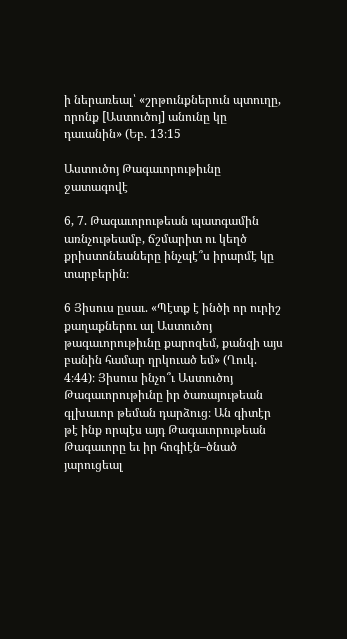ի ներառեալ՝ «շրթունքներուն պտուղը, որոնք [Աստուծոյ] անունը կը դաւանին» (Եբ. 13։15

Աստուծոյ Թագաւորութիւնը ջատագովէ

6, 7. Թագաւորութեան պատգամին առնչութեամբ, ճշմարիտ ու կեղծ քրիստոնեաները ինչպէ՞ս իրարմէ կը տարբերին։

6 Յիսուս ըսաւ. «Պէտք է ինծի որ ուրիշ քաղաքներու ալ Աստուծոյ թագաւորութիւնը քարոզեմ, քանզի այս բանին համար ղրկուած եմ» (Ղուկ. 4։44)։ Յիսուս ինչո՞ւ Աստուծոյ Թագաւորութիւնը իր ծառայութեան գլխաւոր թեման դարձուց։ Ան գիտէր թէ ինք որպէս այդ Թագաւորութեան Թագաւորը եւ իր հոգիէն–ծնած յարուցեալ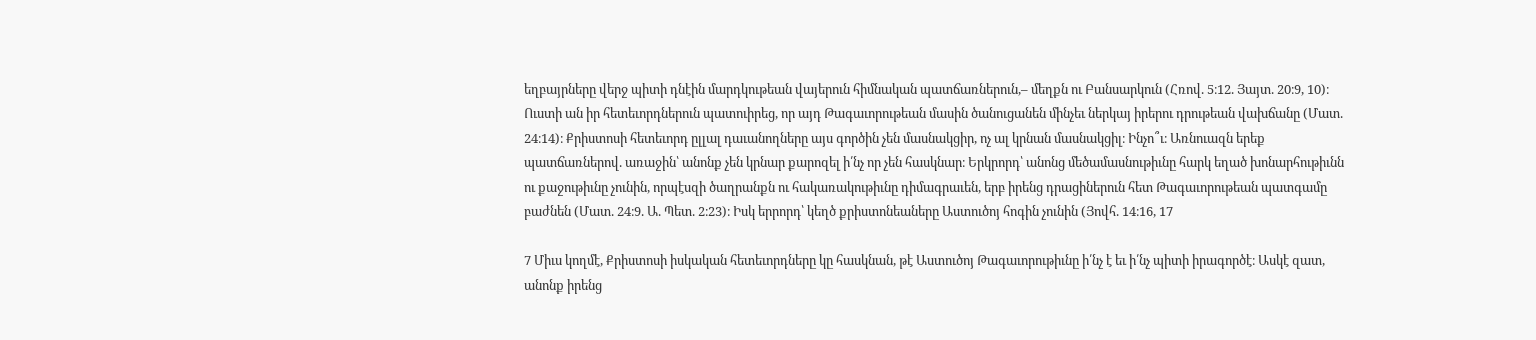եղբայրները վերջ պիտի դնէին մարդկութեան վայերուն հիմնական պատճառներուն,– մեղքն ու Բանսարկուն (Հռով. 5։12. Յայտ. 20։9, 10)։ Ուստի ան իր հետեւորդներուն պատուիրեց, որ այդ Թագաւորութեան մասին ծանուցանեն մինչեւ ներկայ իրերու դրութեան վախճանը (Մատ. 24։14)։ Քրիստոսի հետեւորդ ըլլալ դաւանողները այս գործին չեն մասնակցիր, ոչ ալ կրնան մասնակցիլ։ Ինչո՞ւ։ Առնուազն երեք պատճառներով. առաջին՝ անոնք չեն կրնար քարոզել ի՛նչ որ չեն հասկնար։ Երկրորդ՝ անոնց մեծամասնութիւնը հարկ եղած խոնարհութիւնն ու քաջութիւնը չունին, որպէսզի ծաղրանքն ու հակառակութիւնը դիմագրաւեն, երբ իրենց դրացիներուն հետ Թագաւորութեան պատգամը բաժնեն (Մատ. 24։9. Ա. Պետ. 2։23)։ Իսկ երրորդ՝ կեղծ քրիստոնեաները Աստուծոյ հոգին չունին (Յովհ. 14։16, 17

7 Միւս կողմէ, Քրիստոսի իսկական հետեւորդները կը հասկնան, թէ Աստուծոյ Թագաւորութիւնը ի՛նչ է եւ ի՛նչ պիտի իրագործէ։ Ասկէ զատ, անոնք իրենց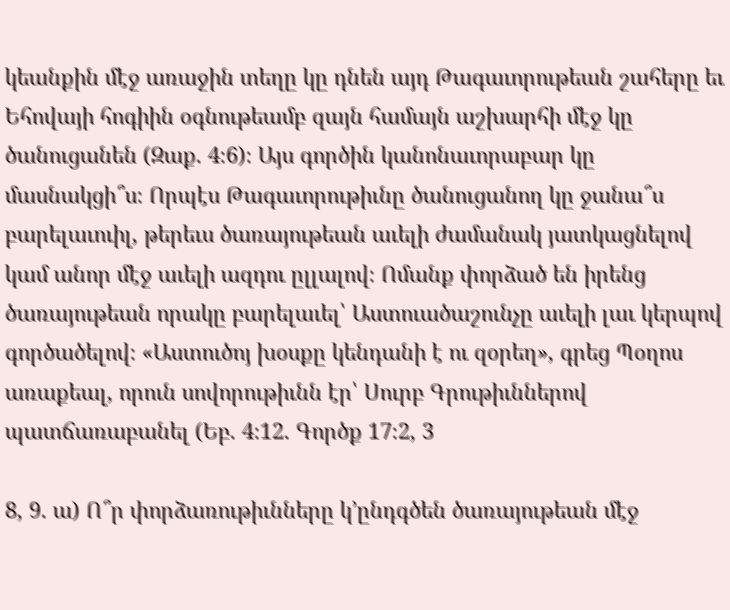կեանքին մէջ առաջին տեղը կը դնեն այդ Թագաւորութեան շահերը եւ Եհովայի հոգիին օգնութեամբ զայն համայն աշխարհի մէջ կը ծանուցանեն (Զաք. 4։6)։ Այս գործին կանոնաւորաբար կը մասնակցի՞ս։ Որպէս Թագաւորութիւնը ծանուցանող կը ջանա՞ս բարելաւուիլ, թերեւս ծառայութեան աւելի ժամանակ յատկացնելով կամ անոր մէջ աւելի ազդու ըլլալով։ Ոմանք փորձած են իրենց ծառայութեան որակը բարելաւել՝ Աստուածաշունչը աւելի լաւ կերպով գործածելով։ «Աստուծոյ խօսքը կենդանի է ու զօրեղ», գրեց Պօղոս առաքեալ, որուն սովորութիւնն էր՝ Սուրբ Գրութիւններով պատճառաբանել (Եբ. 4։12. Գործք 17։2, 3

8, 9. ա) Ո՞ր փորձառութիւնները կ’ընդգծեն ծառայութեան մէջ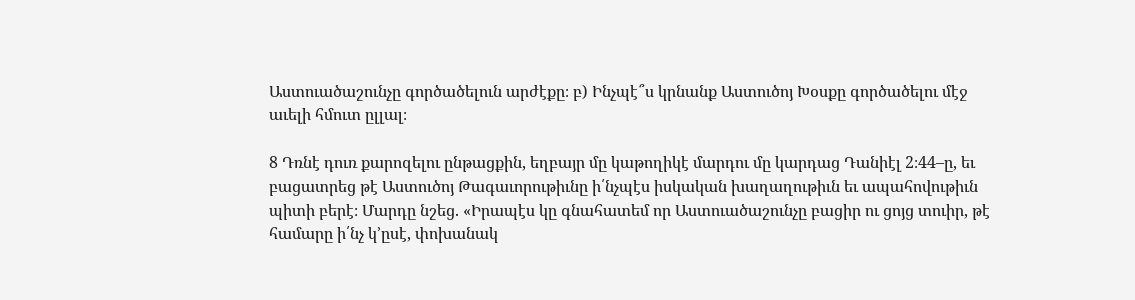Աստուածաշունչը գործածելուն արժէքը։ բ) Ինչպէ՞ս կրնանք Աստուծոյ Խօսքը գործածելու մէջ աւելի հմուտ ըլլալ։

8 Դռնէ դուռ քարոզելու ընթացքին, եղբայր մը կաթողիկէ մարդու մը կարդաց Դանիէլ 2։44–ը, եւ բացատրեց թէ Աստուծոյ Թագաւորութիւնը ի՛նչպէս իսկական խաղաղութիւն եւ ապահովութիւն պիտի բերէ։ Մարդը նշեց. «Իրապէս կը գնահատեմ որ Աստուածաշունչը բացիր ու ցոյց տուիր, թէ համարը ի՛նչ կ’ըսէ, փոխանակ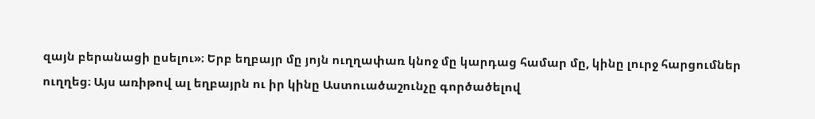զայն բերանացի ըսելու»։ Երբ եղբայր մը յոյն ուղղափառ կնոջ մը կարդաց համար մը, կինը լուրջ հարցումներ ուղղեց։ Այս առիթով ալ եղբայրն ու իր կինը Աստուածաշունչը գործածելով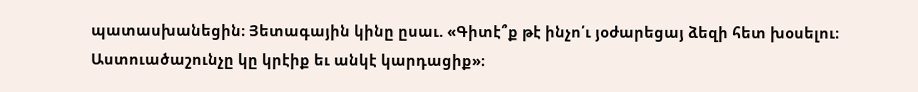պատասխանեցին։ Յետագային կինը ըսաւ. «Գիտէ՞ք թէ ինչո՛ւ յօժարեցայ ձեզի հետ խօսելու։ Աստուածաշունչը կը կրէիք եւ անկէ կարդացիք»։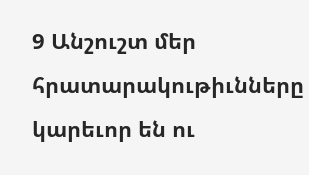9 Անշուշտ մեր հրատարակութիւնները կարեւոր են ու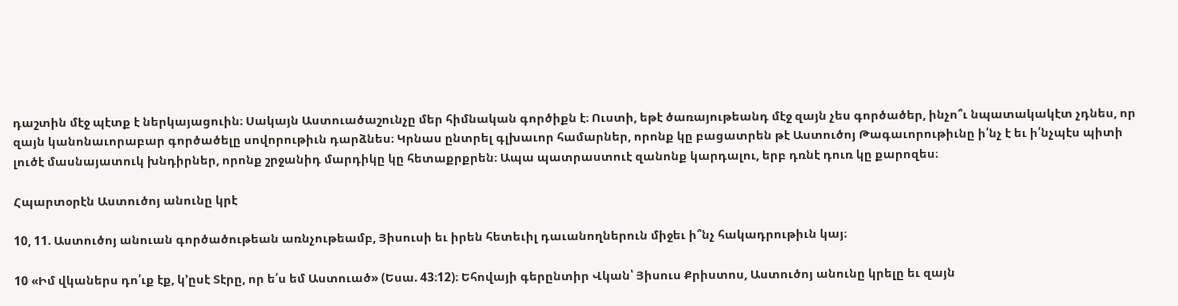դաշտին մէջ պէտք է ներկայացուին։ Սակայն Աստուածաշունչը մեր հիմնական գործիքն է։ Ուստի, եթէ ծառայութեանդ մէջ զայն չես գործածեր, ինչո՞ւ նպատակակէտ չդնես, որ զայն կանոնաւորաբար գործածելը սովորութիւն դարձնես։ Կրնաս ընտրել գլխաւոր համարներ, որոնք կը բացատրեն թէ Աստուծոյ Թագաւորութիւնը ի՛նչ է եւ ի՛նչպէս պիտի լուծէ մասնայատուկ խնդիրներ, որոնք շրջանիդ մարդիկը կը հետաքրքրեն։ Ապա պատրաստուէ զանոնք կարդալու, երբ դռնէ դուռ կը քարոզես։

Հպարտօրէն Աստուծոյ անունը կրէ

10, 11. Աստուծոյ անուան գործածութեան առնչութեամբ, Յիսուսի եւ իրեն հետեւիլ դաւանողներուն միջեւ ի՞նչ հակադրութիւն կայ։

10 «Իմ վկաներս դո՛ւք էք, կ’ըսէ Տէրը, որ ե՛ս եմ Աստուած» (Եսա. 43։12)։ Եհովայի գերընտիր Վկան՝ Յիսուս Քրիստոս, Աստուծոյ անունը կրելը եւ զայն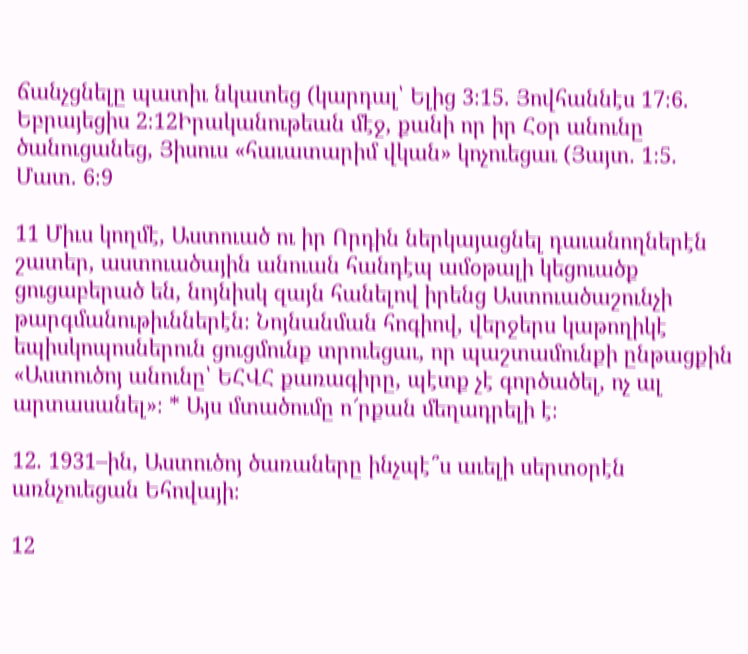ճանչցնելը պատիւ նկատեց (կարդալ՝ Ելից 3։15. Յովհաննէս 17։6. Եբրայեցիս 2։12Իրականութեան մէջ, քանի որ իր Հօր անունը ծանուցանեց, Յիսուս «հաւատարիմ վկան» կոչուեցաւ (Յայտ. 1։5. Մատ. 6։9

11 Միւս կողմէ, Աստուած ու իր Որդին ներկայացնել դաւանողներէն շատեր, աստուածային անուան հանդէպ ամօթալի կեցուածք ցուցաբերած են, նոյնիսկ զայն հանելով իրենց Աստուածաշունչի թարգմանութիւններէն։ Նոյնանման հոգիով, վերջերս կաթողիկէ եպիսկոպոսներուն ցուցմունք տրուեցաւ, որ պաշտամունքի ընթացքին «Աստուծոյ անունը՝ ԵՀՎՀ քառագիրը, պէտք չէ գործածել, ոչ ալ արտասանել»։ * Այս մտածումը ո՜րքան մեղադրելի է։

12. 1931–ին, Աստուծոյ ծառաները ինչպէ՞ս աւելի սերտօրէն առնչուեցան Եհովայի։

12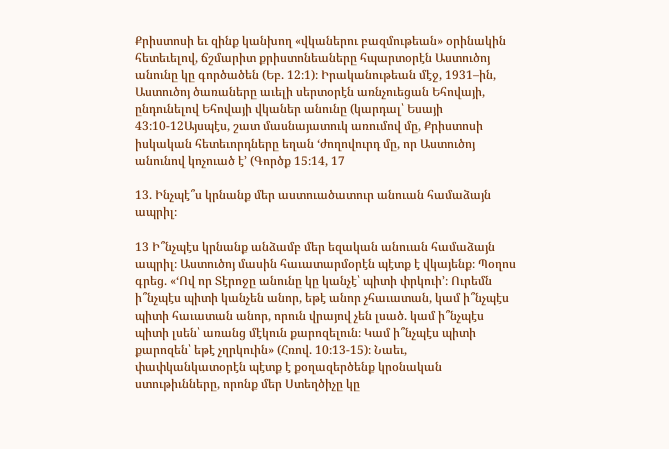Քրիստոսի եւ զինք կանխող «վկաներու բազմութեան» օրինակին հետեւելով, ճշմարիտ քրիստոնեաները հպարտօրէն Աստուծոյ անունը կը գործածեն (Եբ. 12։1)։ Իրականութեան մէջ, 1931–ին, Աստուծոյ ծառաները աւելի սերտօրէն առնչուեցան Եհովայի, ընդունելով Եհովայի վկաներ անունը (կարդալ՝ Եսայի 43։10-12Այսպէս, շատ մասնայատուկ առումով մը, Քրիստոսի իսկական հետեւորդները եղան ‘ժողովուրդ մը, որ Աստուծոյ անունով կոչուած է’ (Գործք 15։14, 17

13. Ինչպէ՞ս կրնանք մեր աստուածատուր անուան համաձայն ապրիլ։

13 Ի՞նչպէս կրնանք անձամբ մեր եզական անուան համաձայն ապրիլ։ Աստուծոյ մասին հաւատարմօրէն պէտք է վկայենք։ Պօղոս գրեց. «‘Ով որ Տէրոջը անունը կը կանչէ՝ պիտի փրկուի’։ Ուրեմն ի՞նչպէս պիտի կանչեն անոր, եթէ անոր չհաւատան, կամ ի՞նչպէս պիտի հաւատան անոր, որուն վրայով չեն լսած. կամ ի՞նչպէս պիտի լսեն՝ առանց մէկուն քարոզելուն։ Կամ ի՞նչպէս պիտի քարոզեն՝ եթէ չղրկուին» (Հռով. 10։13-15)։ Նաեւ, փափկանկատօրէն պէտք է քօղազերծենք կրօնական ստութիւնները, որոնք մեր Ստեղծիչը կը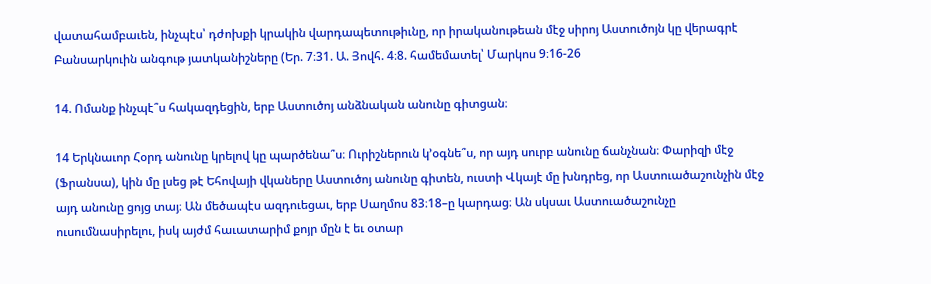վատահամբաւեն, ինչպէս՝ դժոխքի կրակին վարդապետութիւնը, որ իրականութեան մէջ սիրոյ Աստուծոյն կը վերագրէ Բանսարկուին անգութ յատկանիշները (Եր. 7։31. Ա. Յովհ. 4։8. համեմատել՝ Մարկոս 9։16-26

14. Ոմանք ինչպէ՞ս հակազդեցին, երբ Աստուծոյ անձնական անունը գիտցան։

14 Երկնաւոր Հօրդ անունը կրելով կը պարծենա՞ս։ Ուրիշներուն կ’օգնե՞ս, որ այդ սուրբ անունը ճանչնան։ Փարիզի մէջ (Ֆրանսա), կին մը լսեց թէ Եհովայի վկաները Աստուծոյ անունը գիտեն, ուստի Վկայէ մը խնդրեց, որ Աստուածաշունչին մէջ այդ անունը ցոյց տայ։ Ան մեծապէս ազդուեցաւ, երբ Սաղմոս 83։18–ը կարդաց։ Ան սկսաւ Աստուածաշունչը ուսումնասիրելու, իսկ այժմ հաւատարիմ քոյր մըն է եւ օտար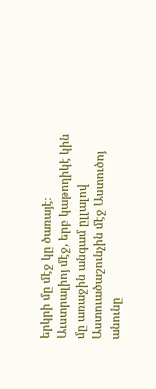երկրի մը մէջ կը ծառայէ։ Աւստրալիոյ մէջ, երբ կաթողիկէ կին մը առաջին անգամ ըլլալով Աստուածաշունչին մէջ Աստուծոյ անունը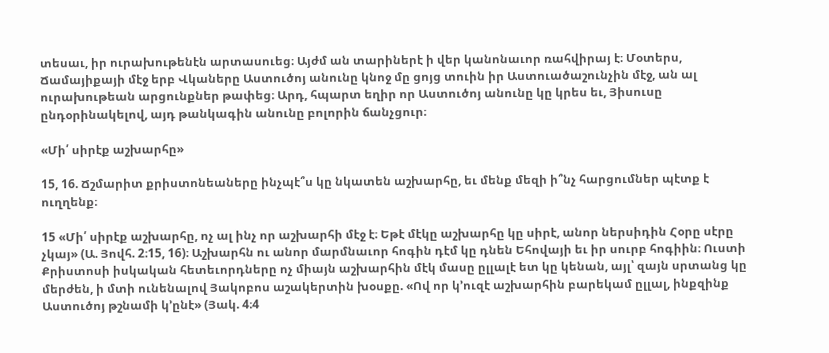տեսաւ, իր ուրախութենէն արտասուեց։ Այժմ ան տարիներէ ի վեր կանոնաւոր ռահվիրայ է։ Մօտերս, Ճամայիքայի մէջ երբ Վկաները Աստուծոյ անունը կնոջ մը ցոյց տուին իր Աստուածաշունչին մէջ, ան ալ ուրախութեան արցունքներ թափեց։ Արդ, հպարտ եղիր որ Աստուծոյ անունը կը կրես եւ, Յիսուսը ընդօրինակելով, այդ թանկագին անունը բոլորին ճանչցուր։

«Մի՛ սիրէք աշխարհը»

15, 16. Ճշմարիտ քրիստոնեաները ինչպէ՞ս կը նկատեն աշխարհը, եւ մենք մեզի ի՞նչ հարցումներ պէտք է ուղղենք։

15 «Մի՛ սիրէք աշխարհը, ոչ ալ ինչ որ աշխարհի մէջ է։ Եթէ մէկը աշխարհը կը սիրէ, անոր ներսիդին Հօրը սէրը չկայ» (Ա. Յովհ. 2։15, 16)։ Աշխարհն ու անոր մարմնաւոր հոգին դէմ կը դնեն Եհովայի եւ իր սուրբ հոգիին։ Ուստի Քրիստոսի իսկական հետեւորդները ոչ միայն աշխարհին մէկ մասը ըլլալէ ետ կը կենան, այլ՝ զայն սրտանց կը մերժեն, ի մտի ունենալով Յակոբոս աշակերտին խօսքը. «Ով որ կ’ուզէ աշխարհին բարեկամ ըլլալ, ինքզինք Աստուծոյ թշնամի կ’ընէ» (Յակ. 4։4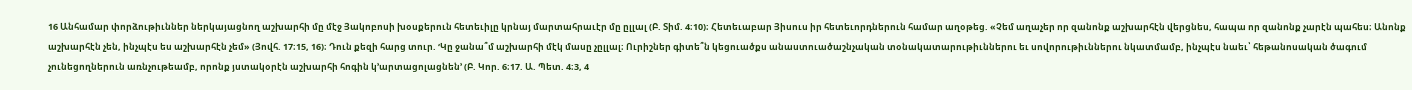16 Անհամար փորձութիւններ ներկայացնող աշխարհի մը մէջ Յակոբոսի խօսքերուն հետեւիլը կրնայ մարտահրաւէր մը ըլլալ (Բ. Տիմ. 4։10)։ Հետեւաբար Յիսուս իր հետեւորդներուն համար աղօթեց. «Չեմ աղաչեր որ զանոնք աշխարհէն վերցնես, հապա որ զանոնք չարէն պահես։ Անոնք աշխարհէն չեն, ինչպէս ես աշխարհէն չեմ» (Յովհ. 17։15, 16)։ Դուն քեզի հարց տուր. ‘Կը ջանա՞մ աշխարհի մէկ մասը չըլլալ։ Ուրիշներ գիտե՞ն կեցուածքս անաստուածաշնչական տօնակատարութիւններու եւ սովորութիւններու նկատմամբ, ինչպէս նաեւ՝ հեթանոսական ծագում չունեցողներուն առնչութեամբ, որոնք յստակօրէն աշխարհի հոգին կ’արտացոլացնեն’ (Բ. Կոր. 6։17. Ա. Պետ. 4։3, 4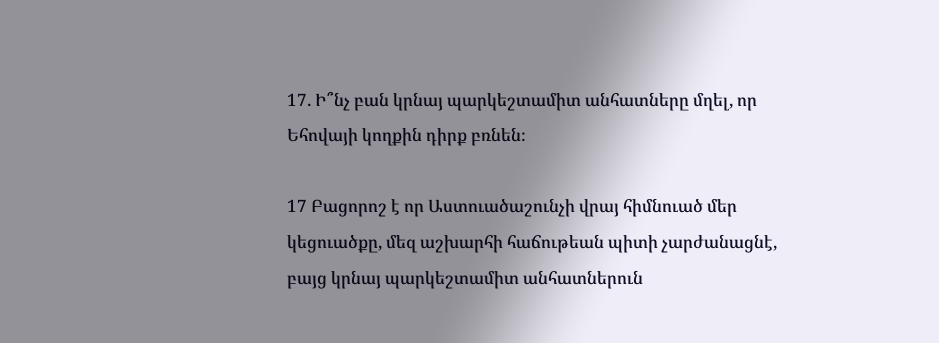17. Ի՞նչ բան կրնայ պարկեշտամիտ անհատները մղել, որ Եհովայի կողքին դիրք բռնեն։

17 Բացորոշ է որ Աստուածաշունչի վրայ հիմնուած մեր կեցուածքը, մեզ աշխարհի հաճութեան պիտի չարժանացնէ, բայց կրնայ պարկեշտամիտ անհատներուն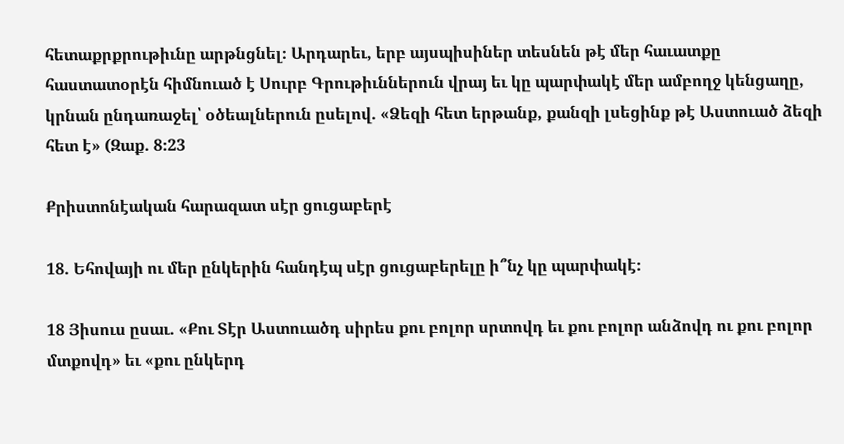հետաքրքրութիւնը արթնցնել։ Արդարեւ, երբ այսպիսիներ տեսնեն թէ մեր հաւատքը հաստատօրէն հիմնուած է Սուրբ Գրութիւններուն վրայ եւ կը պարփակէ մեր ամբողջ կենցաղը, կրնան ընդառաջել՝ օծեալներուն ըսելով. «Ձեզի հետ երթանք, քանզի լսեցինք թէ Աստուած ձեզի հետ է» (Զաք. 8։23

Քրիստոնէական հարազատ սէր ցուցաբերէ

18. Եհովայի ու մեր ընկերին հանդէպ սէր ցուցաբերելը ի՞նչ կը պարփակէ։

18 Յիսուս ըսաւ. «Քու Տէր Աստուածդ սիրես քու բոլոր սրտովդ եւ քու բոլոր անձովդ ու քու բոլոր մտքովդ» եւ «քու ընկերդ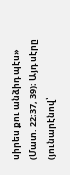սիրես քու անձիդ պէս» (Մատ. 22։37, 39)։ Այդ սէրը (յունարէնով՝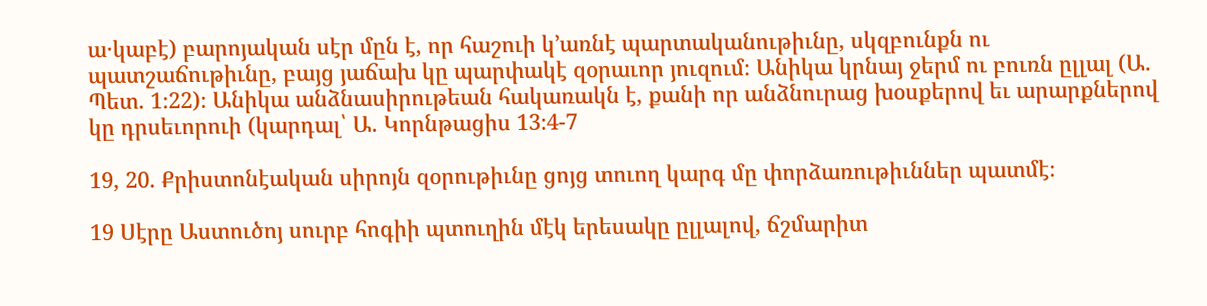ա·կաբէ) բարոյական սէր մըն է, որ հաշուի կ’առնէ պարտականութիւնը, սկզբունքն ու պատշաճութիւնը, բայց յաճախ կը պարփակէ զօրաւոր յուզում։ Անիկա կրնայ ջերմ ու բուռն ըլլալ (Ա. Պետ. 1։22)։ Անիկա անձնասիրութեան հակառակն է, քանի որ անձնուրաց խօսքերով եւ արարքներով կը դրսեւորուի (կարդալ՝ Ա. Կորնթացիս 13։4-7

19, 20. Քրիստոնէական սիրոյն զօրութիւնը ցոյց տուող կարգ մը փորձառութիւններ պատմէ։

19 Սէրը Աստուծոյ սուրբ հոգիի պտուղին մէկ երեսակը ըլլալով, ճշմարիտ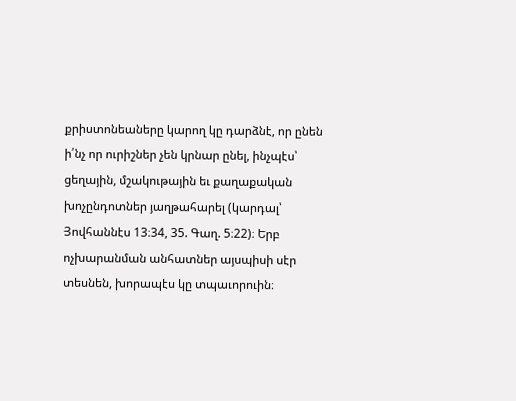քրիստոնեաները կարող կը դարձնէ, որ ընեն ի՛նչ որ ուրիշներ չեն կրնար ընել, ինչպէս՝ ցեղային, մշակութային եւ քաղաքական խոչընդոտներ յաղթահարել (կարդալ՝ Յովհաննէս 13։34, 35. Գաղ. 5։22)։ Երբ ոչխարանման անհատներ այսպիսի սէր տեսնեն, խորապէս կը տպաւորուին։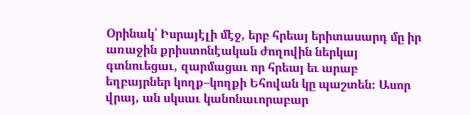Օրինակ՝ Իսրայէլի մէջ, երբ հրեայ երիտասարդ մը իր առաջին քրիստոնէական ժողովին ներկայ գտնուեցաւ, զարմացաւ որ հրեայ եւ արաբ եղբայրներ կողք–կողքի Եհովան կը պաշտեն։ Ասոր վրայ, ան սկսաւ կանոնաւորաբար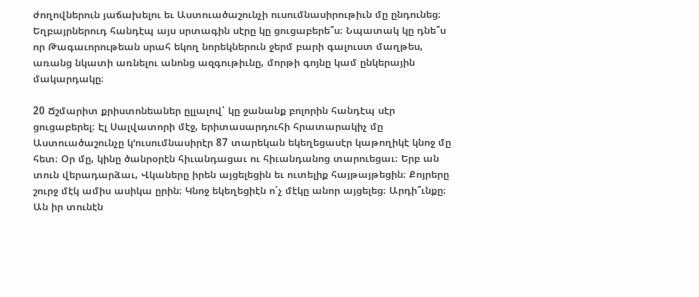ժողովներուն յաճախելու եւ Աստուածաշունչի ուսումնասիրութիւն մը ընդունեց։ Եղբայրներուդ հանդէպ այս սրտագին սէրը կը ցուցաբերե՞ս։ Նպատակ կը դնե՞ս որ Թագաւորութեան սրահ եկող նորեկներուն ջերմ բարի գալուստ մաղթես, առանց նկատի առնելու անոնց ազգութիւնը, մորթի գոյնը կամ ընկերային մակարդակը։

20 Ճշմարիտ քրիստոնեաներ ըլլալով՝ կը ջանանք բոլորին հանդէպ սէր ցուցաբերել։ Էլ Սալվատորի մէջ, երիտասարդուհի հրատարակիչ մը Աստուածաշունչը կ’ուսումնասիրէր 87 տարեկան եկեղեցասէր կաթողիկէ կնոջ մը հետ։ Օր մը, կինը ծանրօրէն հիւանդացաւ ու հիւանդանոց տարուեցաւ։ Երբ ան տուն վերադարձաւ, Վկաները իրեն այցելեցին եւ ուտելիք հայթայթեցին։ Քոյրերը շուրջ մէկ ամիս ասիկա ըրին։ Կնոջ եկեղեցիէն ո՛չ մէկը անոր այցելեց։ Արդի՞ւնքը։ Ան իր տունէն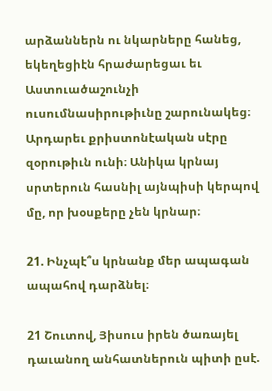արձաններն ու նկարները հանեց, եկեղեցիէն հրաժարեցաւ եւ Աստուածաշունչի ուսումնասիրութիւնը շարունակեց։ Արդարեւ քրիստոնէական սէրը զօրութիւն ունի։ Անիկա կրնայ սրտերուն հասնիլ այնպիսի կերպով մը, որ խօսքերը չեն կրնար։

21. Ինչպէ՞ս կրնանք մեր ապագան ապահով դարձնել։

21 Շուտով, Յիսուս իրեն ծառայել դաւանող անհատներուն պիտի ըսէ.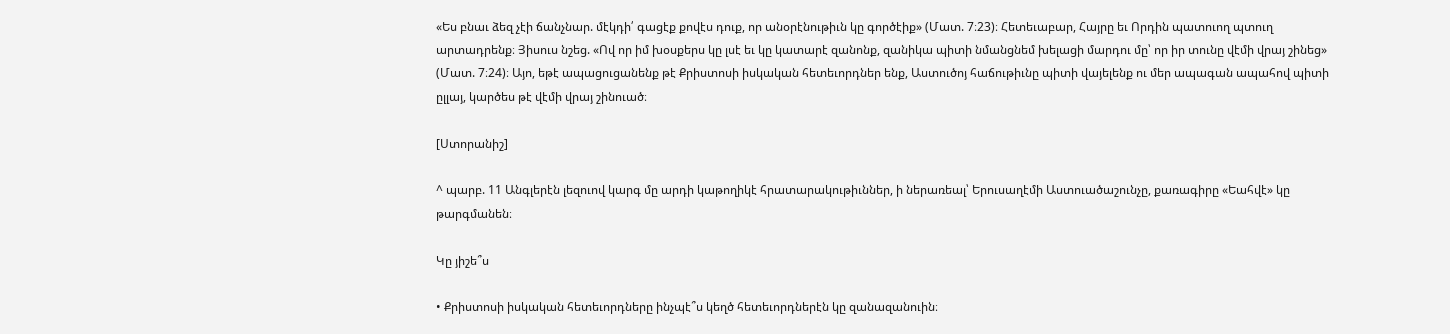«Ես բնաւ ձեզ չէի ճանչնար. մէկդի՛ գացէք քովէս դուք, որ անօրէնութիւն կը գործէիք» (Մատ. 7։23)։ Հետեւաբար, Հայրը եւ Որդին պատուող պտուղ արտադրենք։ Յիսուս նշեց. «Ով որ իմ խօսքերս կը լսէ եւ կը կատարէ զանոնք, զանիկա պիտի նմանցնեմ խելացի մարդու մը՝ որ իր տունը վէմի վրայ շինեց» (Մատ. 7։24)։ Այո, եթէ ապացուցանենք թէ Քրիստոսի իսկական հետեւորդներ ենք, Աստուծոյ հաճութիւնը պիտի վայելենք ու մեր ապագան ապահով պիտի ըլլայ, կարծես թէ վէմի վրայ շինուած։

[Ստորանիշ]

^ պարբ. 11 Անգլերէն լեզուով կարգ մը արդի կաթողիկէ հրատարակութիւններ, ի ներառեալ՝ Երուսաղէմի Աստուածաշունչը, քառագիրը «Եահվէ» կը թարգմանեն։

Կը յիշե՞ս

• Քրիստոսի իսկական հետեւորդները ինչպէ՞ս կեղծ հետեւորդներէն կը զանազանուին։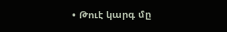• Թուէ կարգ մը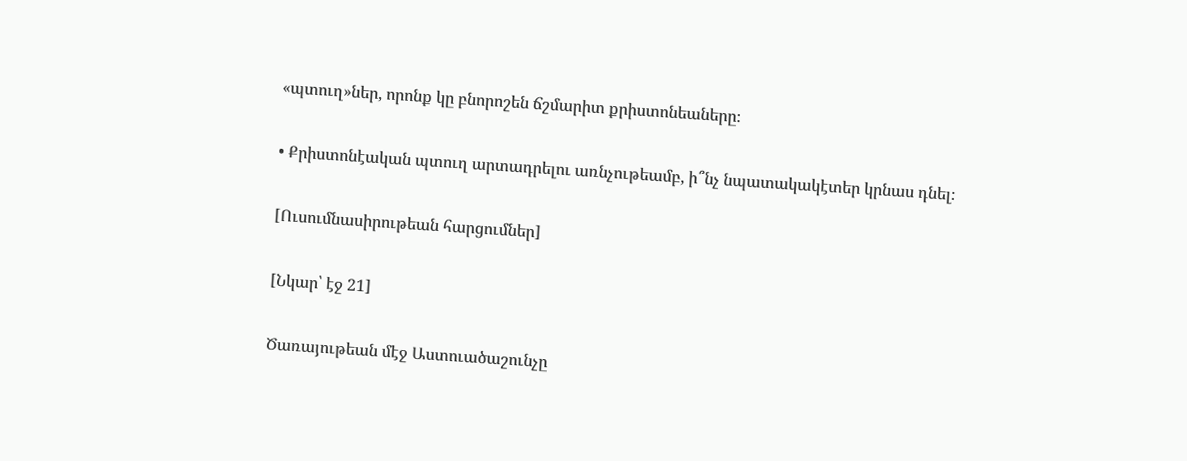«պտուղ»ներ, որոնք կը բնորոշեն ճշմարիտ քրիստոնեաները։

• Քրիստոնէական պտուղ արտադրելու առնչութեամբ, ի՞նչ նպատակակէտեր կրնաս դնել։

[Ուսումնասիրութեան հարցումներ]

[Նկար՝ էջ 21]

Ծառայութեան մէջ Աստուածաշունչը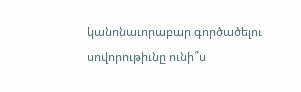կանոնաւորաբար գործածելու սովորութիւնը ունի՞ս